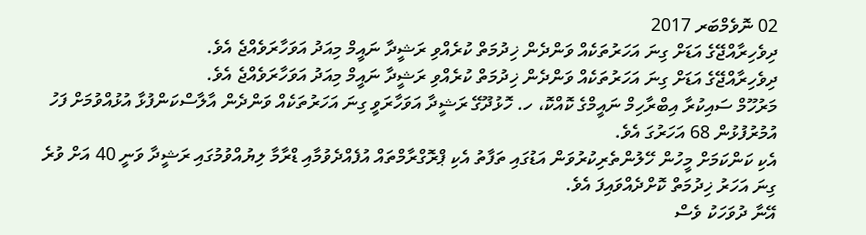02 ނޮވެމްބަރ 2017
ދިވެހިރާއްޖޭގެ އަޑަށް ގިނަ އަހަރުތަކެއް ވަންދެން ޚިދުމަތް ކުރެއްވި ރަޝީދާ ނައީމް މިއަދު އަވަހާރަވެއްޖެ އެވެ.
ދިވެހިރާއްޖޭގެ އަޑަށް ގިނަ އަހަރުތަކެއް ވަންދެން ޚިދުމަތް ކުރެއްވި ރަޝީދާ ނައީމް މިއަދު އަވަހާރަވެއްޖެ އެވެ.
މަރުހޫމް ސައިކުރާ އިބްރާހިމް ނައީމްގެ ކޮއްކޮ، ހ. ހޮޅުދޫގޭ ރަޝީދާ އަވަހާރަވީ ގިނަ އަހަރުތަކެއް ވަންދެން އާލާސްކަންފުޅާ އުޅުއްވުމަށް ފަހު އުމުރުފުޅުން 68 އަހަރުގަ އެވެ.
އެކި ކަންކަމަށް މީހުން ހޭލުންތެރިކުރުވަން އަޑުގައި ތަފާތު އެކި ޕްރޮގްރާމްތައް އުފެއްދެވުމާއި ޑްރާމާ ލިޔުއްވުމުގައި ރަޝީދާ ވަނީ 40 އަށް ވުރެ ގިނަ އަހަރު ޚިދުމަތް ކޮށްދެއްވައިފަ އެވެ.
އޭނާ ދުވަހަކު ވެސް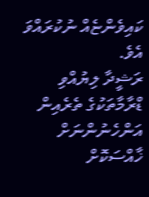ކައިވެންޏެއް ނުކުރައްވަ އެވެ.
ރަޝީދާ ލިޔުއްވި ޑްރާމާތަކުގެ ތެރެއިން އަންހެނުންނަށް ޚާއްސަކޮށް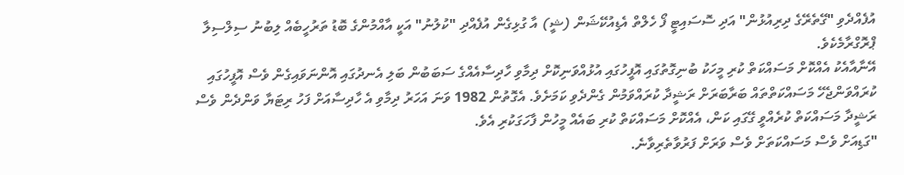އުފެއްދެވި "ގޭތެރޭގެ ދިރިއުޅުން" އަދި ސޮސައިޓީ ފޯ ހެލްތް އެޑިއުކޭޝަން (ޝީ) އާ ގުޅިގެން އުފެއްދި "ކުލުނު" އަކީ އާއްމުންގެ ބޮޑު ތަރުހީބެއް ލިބުނު ސިލްސިލާ ޕްރޮގްރާމެކެވެ.
އޭނާއާއެކު އެއްކޮށް މަސައްކަތް ކުރި މީހަކު ބުނިގޮތުގައި އޮފީހުގައި އުޅުއްވަނިކޮށް ދިމާވި ހާދިސާއެއްގެ ސަބަބުން ބަލި އެނދުގައި އޮންނަވައިގެން ވެސް އޮފީހުގައި ކުރައްވަންޖެހޭ މަސައްކަތްތައް ބަރާބަރަށް ރަޝީދާ ކުރައްވަމުން ގެންދެވި ކަމަށެވެ. އެގޮތުން 1982 ވަނަ އަހަރު ދިމާވި އެ ހާދިސާއަށް ފަހު ރިޓަޔާ ވަންދެން ވެސް ރަޝީދާ މަސައްކަތް ކުރެއްވީ ގޭގައި ކަން، އެއްކޮށް މަސައްކަތް ކުރި ބައެއް މީހުން ފާހަގަކުރި އެވެ.
"ގަޑިއަށް ވެސް މަސައްކަތަށް ވެސް ވަރަށް ފަރުވާތެރިވާނެ.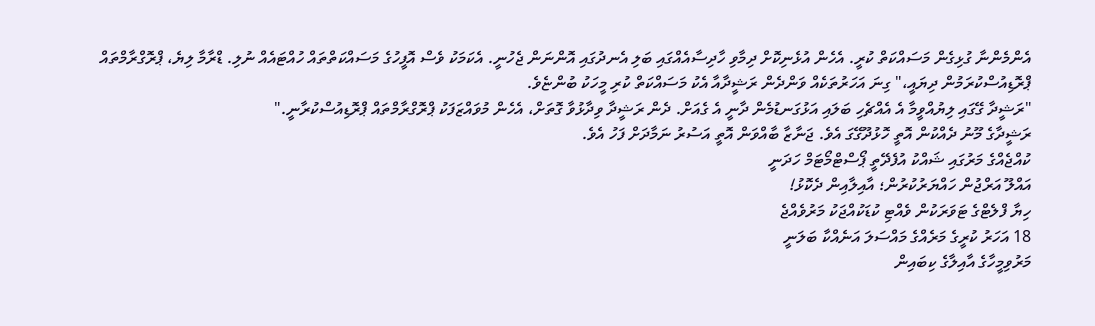އެންމެންނާ ގުޅިގެން މަސައްކަތް ކުރީ. އެހެން އުޅެނިކޮށް ދިމާވި ހާދިސާއެއްގައި ބަލި އެނދުގައި އޮންނަން ޖެހުނީ. އެކަމަކު ވެސް އޮފީހުގެ މަސައްކަތްތައް ހުއްޓައެއް ނުލި. ޑްރާމާ ލިޔެ، ޕްރޮގްރާމްތައް ޕްރޮޑިއުސްކުރަމުން ދިޔައީ،" ގިނަ އަހަރުތަކެއް ވަންދެން ރަޝީދާއާ އެކު މަސައްކަތް ކުރި މީހަކު ބުންޏެވެ.
"ރަޝީދާ ގޭގައި ލިޔުއްވީމާ އެ އެއްޗެހި ބަލައި އަޅުގަނޑުމެން ދާނީ އެ ގެއަށް. ދެން ރަޝީދާ ވިދާޅުވާ ގޮތަށް، އެހެން މުވައްޒަފަކު ޕްރޮގްރާމްތައް ޕްރޮޑިއުސްކުރާނީ."
ރަޝީދާގެ މޫނު ދެއްކުން އޮތީ ހޮޅުދޫގޭގަ އެވެ. ޖަނާޒާ ބާއްވަން އޮތީ އަސުރު ނަމާދަށް ފަހު އެވެ.
ކުއްޖެއްގެ މަރުގައި ޝައްކު އުފެދޭތީ ޕޯސްޓްމޯޓަމް ހަދަނީ
އައްލޫ އަރްޖުން ހައްޔަރުކުރުން؛ އާއިލާއިން ދެކޮޅު!
ހިޔާ ފްލެޓްގެ ޓަވަރަކުން ވެއްޓި ކުޑަކުއްޖަކު މަރުވެއްޖެ
18 އަހަރު ކުރީގެ މަރެއްގެ މައްސަލަ އަނެއްކާ ބަލަނީ
މަރުވިމީހާގެ އާއިލާގެ ކިބައިން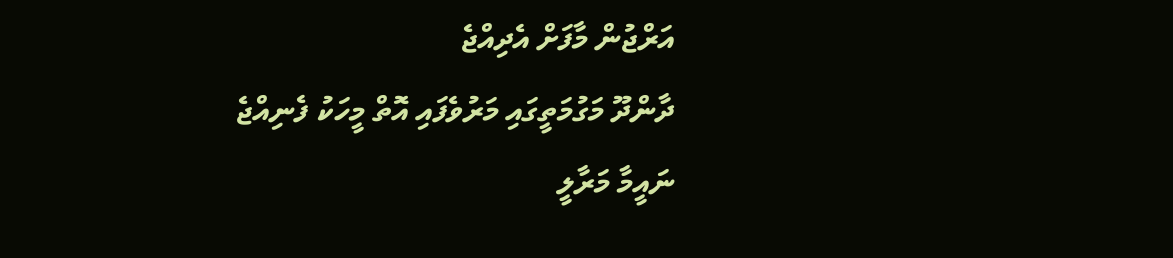އަރްޖުން މާފަށް އެދިއްޖެ
ދާންދޫ މަގުމަތީގައި މަރުވެފައި އޮތް މީހަކު ފެނިއްޖެ
ނައީމާ މަރާލީ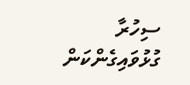ސިހުރާ ގުޅުވައިގެންކަން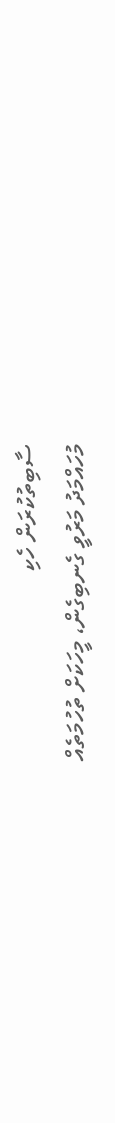ސާބިތުކުރަން ހެކި
މުހައްމަދު މަރުވީ ގެނބިގެން، މީހަކަށް ތުހުމަތެއް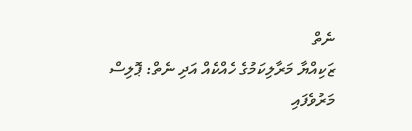ނެތް
ޒަކިއްޔާ މަރާލިކަމުގެ ހެއްކެއް އަދި ނެތް: ޕޮލިސް
މަރުވެފައި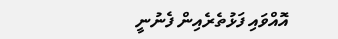އޮއްވައި ފަޅުތެރެއިން ފެނުނީ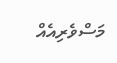މަސްވެރިއެއް